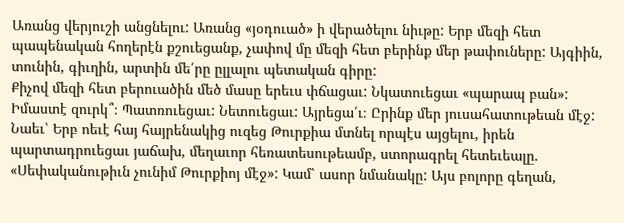Առանց վերյուշի անցնելու: Առանց «յօդուած» ի վերածելու նիւթը: Երբ մեզի հետ պապենական հողերէն քշուեցանք, չափով մը մեզի հետ բերինք մեր թափուները: Այգիին, տունին, գիւղին, արտին մե՛րը ըլլալու պետական գիրը:
Քիչով մեզի հետ բերուածին մեծ մասը երեւս փճացաւ: Նկատուեցաւ «պարապ բան»: Իմաստէ զուրկ՞։ Պատռուեցաւ: Նետուեցաւ: Այրեցա՛ւ։ Ըրինք մեր յուսահատութեան մէջ: Նաեւ՝ Երբ ոեւէ հայ հայրենակից ուզեց Թուրքիա մտնել որպէս այցելու, իրեն պարտադրուեցաւ յաճախ, մեղաւոր հեռատեսութեամբ, ստորագրել հետեւեալը. «Սեփականութիւն չունիմ Թուրքիոյ մէջ»: Կամ՝ ասոր նմանակը: Այս բոլորը գեղան,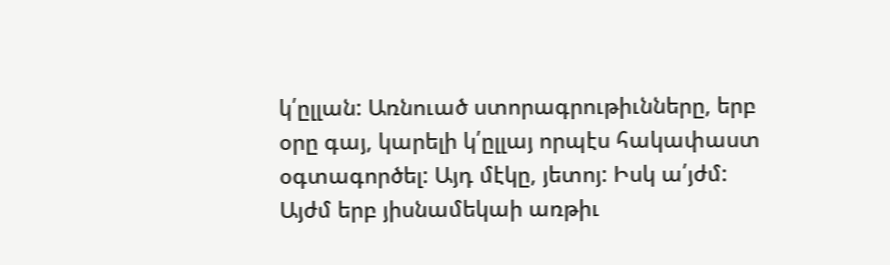կ՛ըլլան: Առնուած ստորագրութիւնները, երբ օրը գայ, կարելի կ՛ըլլայ որպէս հակափաստ օգտագործել: Այդ մէկը, յետոյ: Իսկ ա՛յժմ: Այժմ երբ յիսնամեկաի առթիւ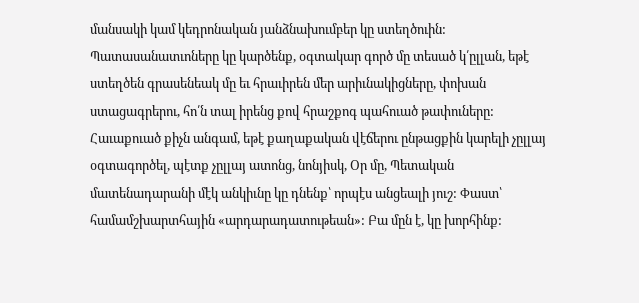մանսակի կամ կեդրոնական յանձնախումբեր կը ստեղծուին: Պատասանատւոները կը կարծենք, օգտակար գործ մը տեսած կ՛ըլլան, եթէ ստեղծեն գրասենեակ մը եւ հրաւիրեն մեր արիւնակիցները, փոխան ստացագրերու, հո՛ն տալ իրենց քով հրաշքոգ պահուած թափուները: Հաւաքուած քիչն անգամ, եթէ քաղաքական վէճերու ընթացքին կարելի չըլլայ օգտագործել, պէտք չըլլայ ատոնց, նոնյիսկ, Օր մը, Պետական մատենադարանի մէկ անկիւնը կը դնենք՝ որպէս անցեալի յուշ: Փաստ՝ համամշխարտհային «արդարադատութեան»: Բա մըն է, կը խորհինք: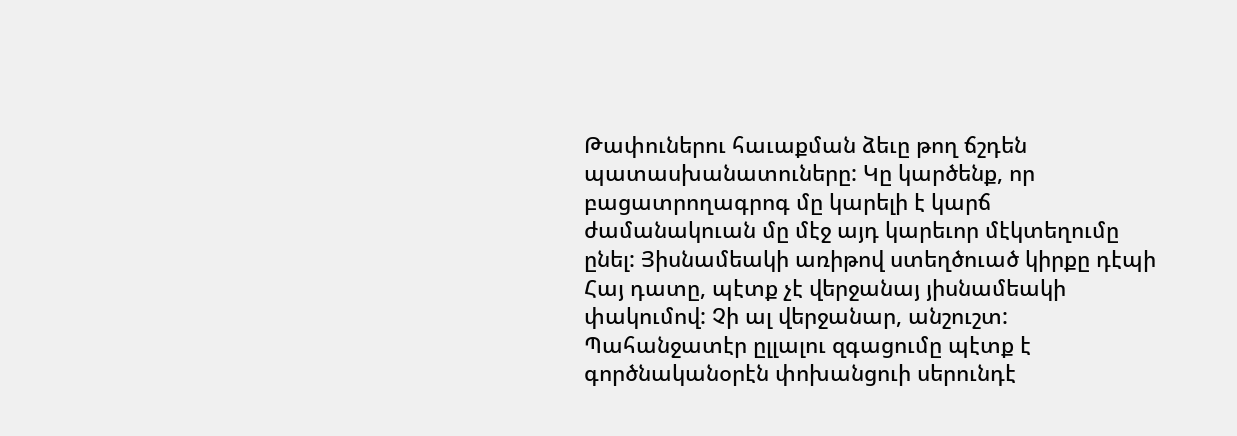Թափուներու հաւաքման ձեւը թող ճշդեն պատասխանատուները: Կը կարծենք, որ բացատրողագրոգ մը կարելի է կարճ ժամանակուան մը մէջ այդ կարեւոր մէկտեղումը ընել: Յիսնամեակի առիթով ստեղծուած կիրքը դէպի Հայ դատը, պէտք չէ վերջանայ յիսնամեակի փակումով: Չի ալ վերջանար, անշուշտ: Պահանջատէր ըլլալու զգացումը պէտք է գործնականօրէն փոխանցուի սերունդէ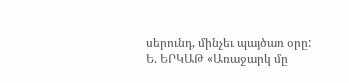սերունդ, մինչեւ պայծառ օրը:
Ե. ԵՐԿԱԹ «Առաջարկ մը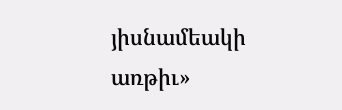յիսնամեակի առթիւ»